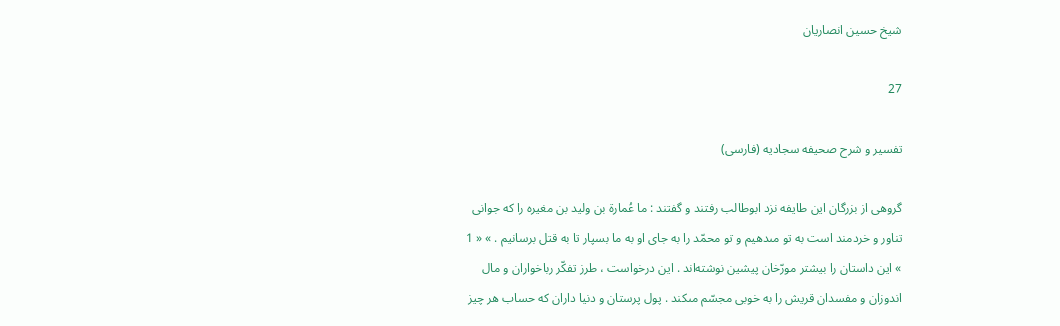شيخ حسين انصاريان

27

تفسير و شرح صحيفه سجاديه (فارسى)

گروهى از بزرگان اين طايفه نزد ابوطالب رفتند و گفتند : ما عُمارة بن وليد بن مغيره را كه جوانى تناور و خردمند است به تو مىدهيم و تو محمّد را به جاى او به ما بسپار تا به قتل برسانيم . » « 1 » اين داستان را بيشتر مورّخان پيشين نوشته‌اند . اين درخواست ، طرز تفكّر رباخواران و مال اندوزان و مفسدان قريش را به خوبى مجسّم مىكند . پول پرستان و دنيا داران كه حساب هر چيز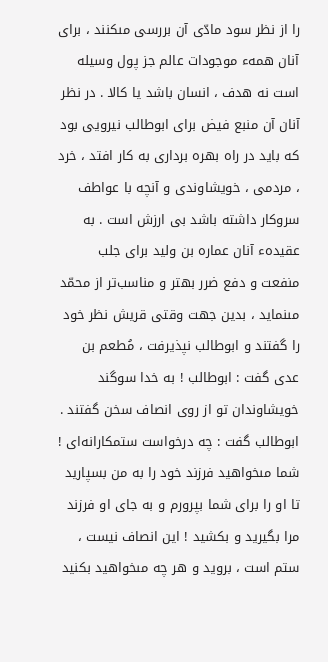را از نظر سود مادّى آن بررسى مىكنند ، براى آنان همهء موجودات عالم جز پول وسيله است نه هدف ، انسان باشد يا كالا . در نظر آنان آن منبع فيض براى ابوطالب نيرويى بود كه بايد در راه بهره بردارى به كار افتد ، خرد ، مردمى ، خويشاوندى و آنچه با عواطف سروكار داشته باشد بى ارزش است . به عقيدهء آنان عماره بن وليد براى جلب منفعت و دفع ضرر بهتر و مناسب‌تر از محمّد مىنمايد ، بدين جهت وقتى قريش نظر خود را گفتند و ابوطالب نپذيرفت ، مُطعم بن عدى گفت : ابوطالب ! به خدا سوگند خويشاوندان تو از روى انصاف سخن گفتند . ابوطالب گفت : چه درخواست ستمكارانه‌اى ! شما مىخواهيد فرزند خود را به من بسپاريد تا او را براى شما بپرورم و به جاى او فرزند مرا بگيريد و بكشيد ! اين انصاف نيست ، ستم است ، برويد و هر چه مىخواهيد بكنيد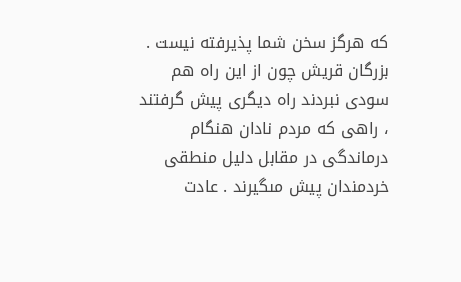كه هرگز سخن شما پذيرفته نيست . بزرگان قريش چون از اين راه هم سودى نبردند راه ديگرى پيش گرفتند ، راهى كه مردم نادان هنگام درماندگى در مقابل دليل منطقى خردمندان پيش مىگيرند . عادت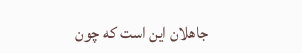جاهلان اين است كه چون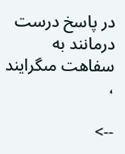در پاسخ درست درمانند به سفاهت مىگرايند ،

-->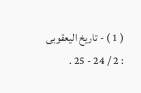( 1 ) - تاريخ اليعقوبى : 2 / 24 - 25 .